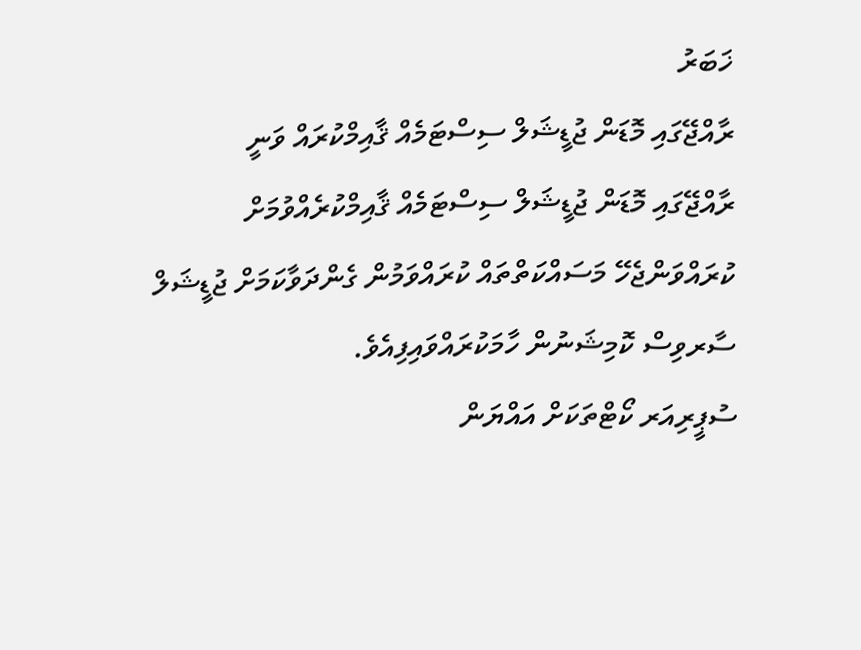ޚަބަރު
ރާއްޖޭގައި މޮޑަން ޖުޑީޝަލް ސިސްޓަމެއް ޤާއިމްކުރައް ވަނީ
ރާއްޖޭގައި މޮޑަން ޖުޑީޝަލް ސިސްޓަމެއް ޤާއިމްކުރެއްވުމަށް ކުރައްވަންޖެހޭ މަސައްކަތްތައް ކުރައްވަމުން ގެންދަވާކަމަށް ޖުޑީޝަލް ސާރވިސް ކޮމިޝަނުން ހާމަކުރައްވައިފިއެވެ.
ސުޕީރިއަރ ކޯޓްތަކަށް އައްޔަން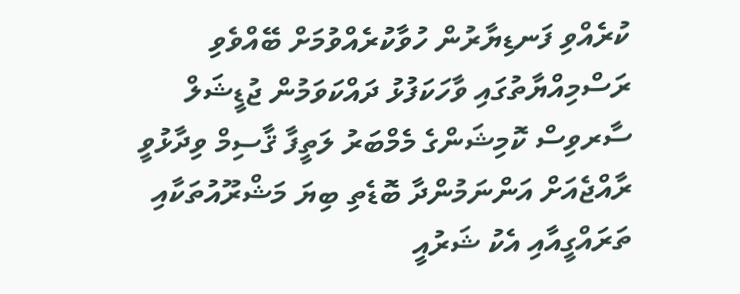ކުރެއްވި ފަނޑިޔާރުން ހުވާކުރެއްވުމަށް ބޭއްވެވި ރަސްމިއްޔާތުގައި ވާހަކަފުޅު ދައްކަވަމުން ޖުޑީޝަލް ސާރވިސް ކޮމިޝަންގެ މެމްބަރު ލަތީފާ ޤާސިމް ވިދާޅުވީ ރާއްޖެއަށް އަންނަމުންދާ ބޮޑެތި ބިޔަ މަޝްރޫއުތަކާއި ތަރައްގީއާއި އެކު ޝަރުއީ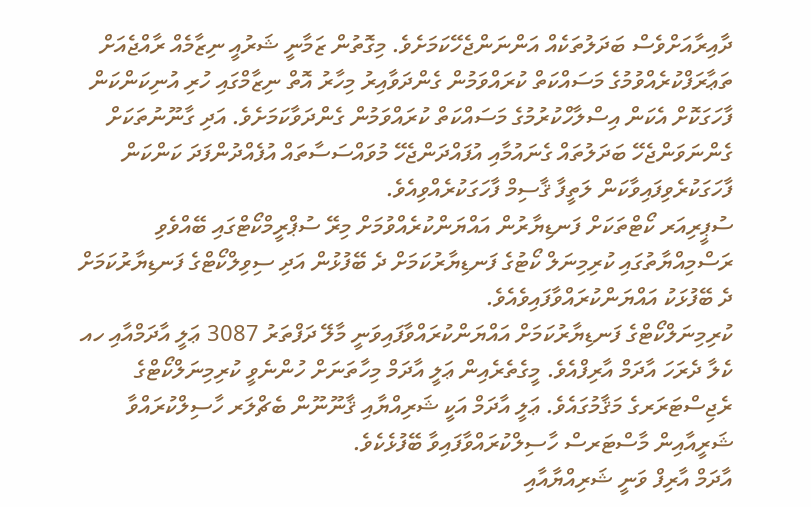ދާއިރާއަށްވެސް ބަދަލުތަކެއް އަންނަންޖެހޭކަމަށެވެ. މިގޮތުން ޒަމާނީ ޝަރުއީ ނިޒާމެއް ރާއްޖެއަށް ތަޢާރަފްކުރެއްވުމުގެ މަސައްކަތް ކުރައްވަމުން ގެންދަވާއިރު މިހާރު އޮތް ނިޒާމްގައި ހުރި އުނިކަންކަން ފާހަގަކޮށް އެކަން އިސްލާހްކުރުމުގެ މަސައްކަތް ކުރައްވަމުން ގެންދަވާކަމަށެވެ. އަދި ގާނޫނުތަކަށް ގެންނަވަންޖެހޭ ބަދަލުތައް ގެނައުމާއި އުފައްދަންޖެހޭ މުވައްސަސާތައް އުފެއްދުންފަދަ ކަންކަން ފާހަގަކުރެވިފައިވާކަން ލަތީފާ ޤާސިމް ފާހަގަކުރެއްވިއެވެ.
ސުޕީރިއަރ ކޯޓްތަކަށް ފަނޑިޔާރުން އައްޔަންކުރެއްވުމަށް މިރޭ ސުޕްރީމްކޯޓްގައި ބޭއްވެވި ރަސްމިއްޔާތުގައި ކުރިމިނަލް ކޯޓުގެ ފަނޑިޔާރުކަމަށް ދެ ބޭފުޅުން އަދި ސިވިލްކޯޓްގެ ފަނޑިޔާރުކަމަށް ދެ ބޭފުޅަކު އައްޔަންކުރައްވާފައިވެއެވެ.
ކުރިމިނަލްކޯޓްގެ ފަނޑިޔާރުކަމަށް އައްޔަންކުރައްވާފައިވަނީ މާލޭ ދަފްތަރު 3087 ޢަލީ އާދަމްއާއި ހއ ކެލާ ދެރަހަ އާދަމް އާރިފްއެވެ. މީގެތެރެއިން ޢަލީ އާދަމް މިހާތަނަށް ހުންނެވީ ކުރިމިނަލްކޯޓްގެ ރެޖިސްޓަރަރގެ މަޤާމުގައެވެ. ޢަލީ އާދަމް އަކީ ޝަރިއްޔާއި ޤާނޫނޫން ބެޗްލަރ ހާސިލްކުރައްވާ ޝަރީއާއިން މާސްޓަރސް ހާސިލްކުރައްވާފައިވާ ބޭފުޅެކެވެ.
އާދަމް އާރިފް ވަނީ ޝަރިއްޔާއާއި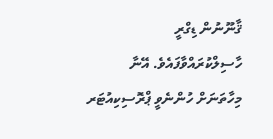ޤާނޫނުން ޑިގްރީ ހާސިލްކުރައްވާފައެވެ. އޭނާ މިހާތަނަށް ހުންނެވީ ޕްރޮސިކިއުޓަރ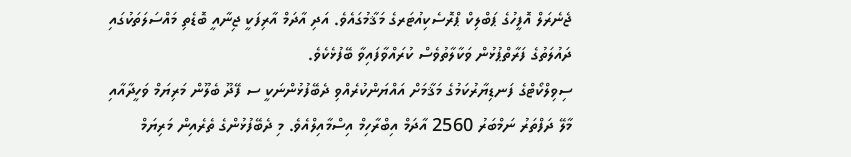ޖެނެރަލް އޮފީހުގެ ޕަބްލިކް ޕްރޮސެކިއުޓަރގެ މަޤާމުގައެވެ. އަދި އާދަމް އާރިފަކީ ޖިނާއީ ބޮޑެތި މައްސަލަތަކުގައި ދައުލަތުގެ ފަރާތްޕުޅުން ވަކާލާތުވެސް ކުރައްވާފައިވާ ބޭފުޅެކެވެ.
ސިވިލްކޯޓްގެ ފަނޑިޔާރުކަމުގެ މަޤާމަށް އައްޔަންކުރެއްވި ދެބޭފުޅުންނަކީ ސ ފޭދޫ ބެލޫން މަރިޔަމް ވަހީދާއާއި މާލޭ ދަފްތަރު ނަމްބަރު 2560 އާދަމް އިބްރާހިމް އިސްމާއިލްއެވެ. މި ދެބޭފުޅުންގެ ތެރެއިން މަރިޔަމް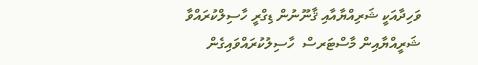ވަހިދާއަކީ ޝަރިއްޔާއާއި ޤާނޫނުން ޑިގްރީ ހާސިލްކުރައްވާ ޝަރީއްޔާއިން މާސްޓަރސް  ހާސިލުކުރައްވައިގެން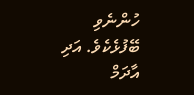ހުންނެވި ބޭފުޅެކެވެ. އަދި އާދަމް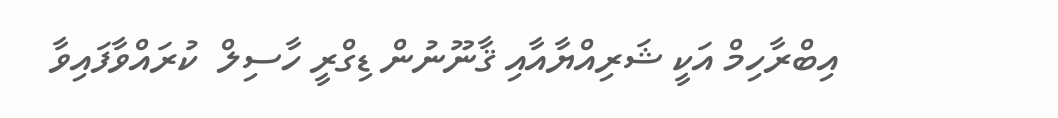އިބްރާހިމް އަކީ ޝަރިއްޔާއާއި ޤާނޫނުން ޑިގްރީ ހާސިލް  ކުރައްވާފައިވާ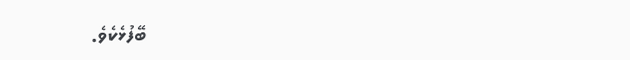ބޭފުޅެކެވެ.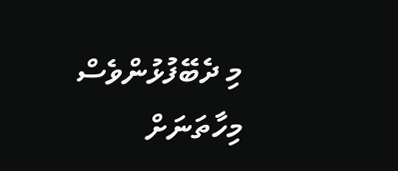މި ދެބޭފުޅުންވެސް މިހާތަނަށް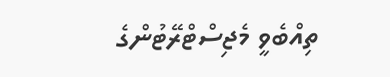ތިއްބެވީ މެޖިސްޓްރޭޓުންގެ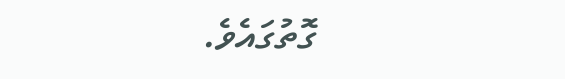ގޮތުގައެވެ.